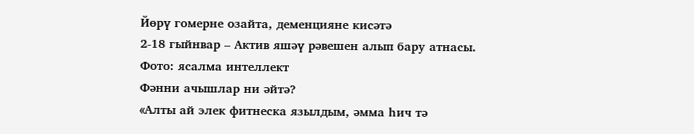Йөрү гомерне озайта, деменцияне кисәтә
2-18 гыйнвар – Актив яшәү рәвешен алып бару атнасы.
Фото: ясалма интеллект
Фәнни ачышлар ни әйтә?
«Алты ай элек фитнеска язылдым, әмма һич тә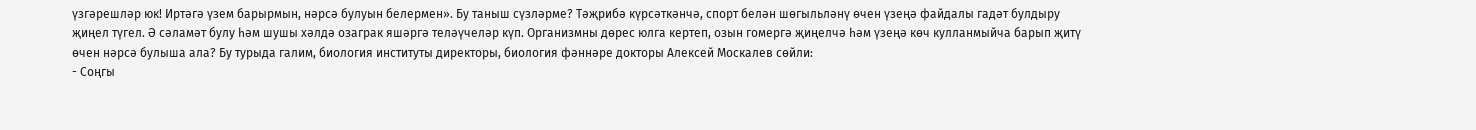үзгәрешләр юк! Иртәгә үзем барырмын, нәрсә булуын белермен». Бу таныш сүзләрме? Тәҗрибә күрсәткәнчә, спорт белән шөгыльләнү өчен үзеңә файдалы гадәт булдыру җиңел түгел. Ә сәламәт булу һәм шушы хәлдә озаграк яшәргә теләүчеләр күп. Организмны дөрес юлга кертеп, озын гомергә җиңелчә һәм үзеңә көч кулланмыйча барып җитү өчен нәрсә булыша ала? Бу турыда галим, биология институты директоры, биология фәннәре докторы Алексей Москалев сөйли:
- Соңгы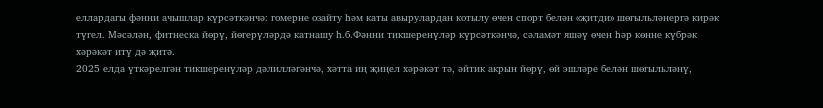еллардагы фәнни ачышлар күрсәткәнчә: гомерне озайту һәм каты авырулардан котылу өчен спорт белән «җитди» шөгыльләнергә кирәк түгел. Мәсәлән, фитнеска йөрү, йөгерүләрдә катнашу һ.б.Фәнни тикшеренүләр күрсәткәнчә, сәламәт яшәү өчен һәр көнне күбрәк хәрәкәт итү дә җитә.
2025 елда үткәрелгән тикшеренүләр дәлилләгәнчә, хәтта иң җиңел хәрәкәт тә, әйтик акрын йөрү, өй эшләре белән шөгыльләнү,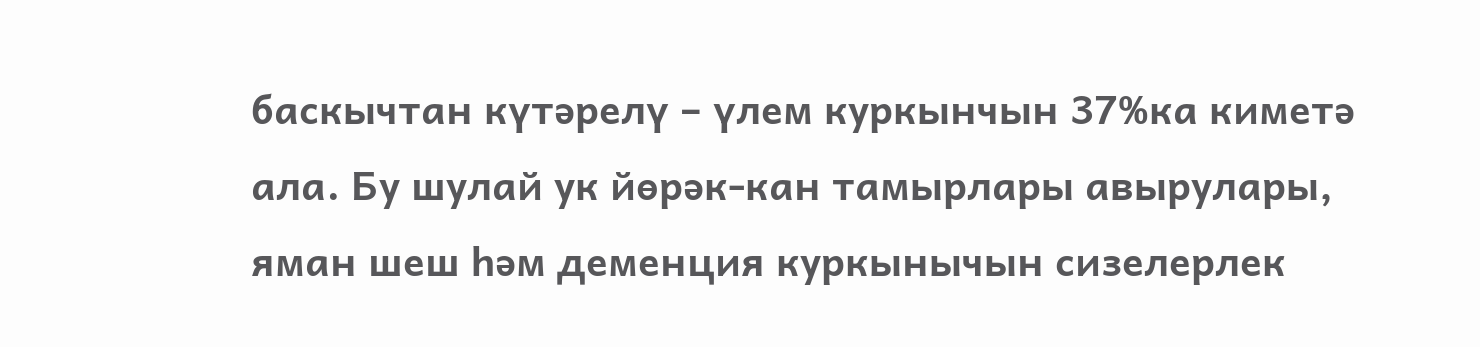баскычтан күтәрелү – үлем куркынчын 37%ка киметә ала. Бу шулай ук йөрәк-кан тамырлары авырулары, яман шеш һәм деменция куркынычын сизелерлек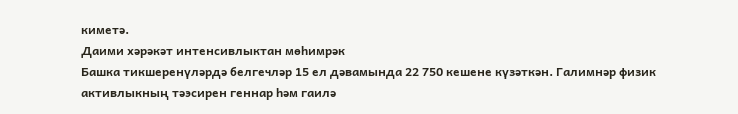киметә.
Даими хәрәкәт интенсивлыктан мөһимрәк
Башка тикшеренүләрдә белгечләр 15 ел дәвамында 22 750 кешене күзәткән. Галимнәр физик активлыкның тәэсирен геннар һәм гаилә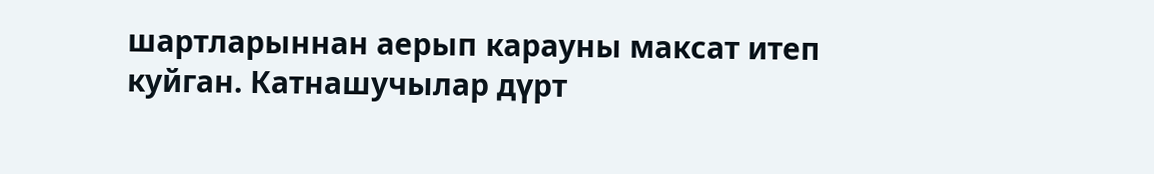шартларыннан аерып карауны максат итеп куйган. Катнашучылар дүрт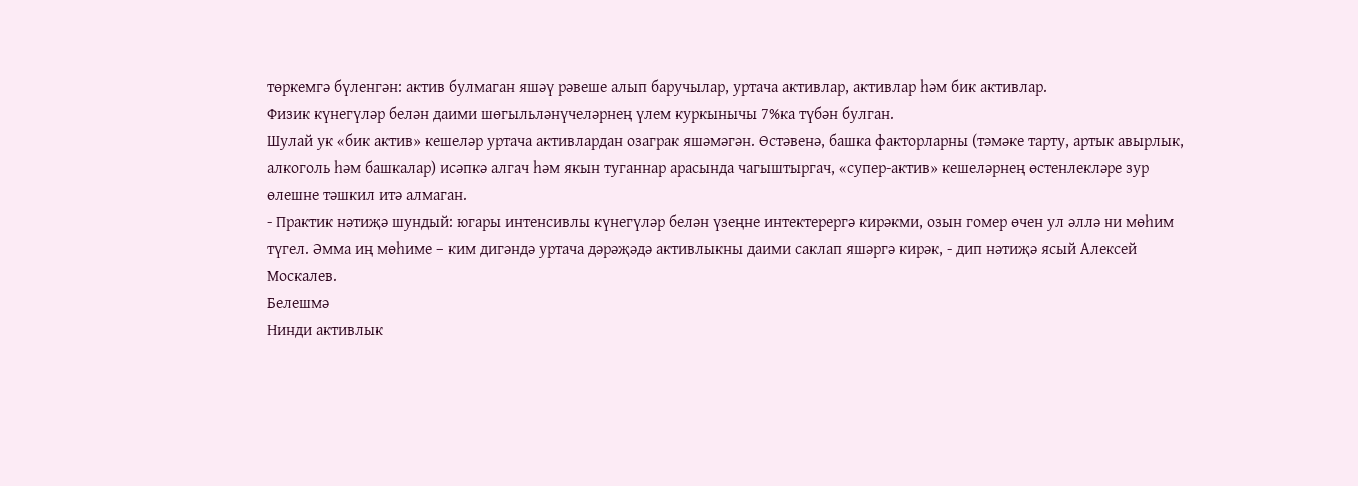төркемгә бүленгән: актив булмаган яшәү рәвеше алып баручылар, уртача активлар, активлар һәм бик активлар.
Физик күнегүләр белән даими шөгыльләнүчеләрнең үлем куркынычы 7%ка түбән булган.
Шулай ук «бик актив» кешеләр уртача активлардан озаграк яшәмәгән. Өстәвенә, башка факторларны (тәмәке тарту, артык авырлык, алкоголь һәм башкалар) исәпкә алгач һәм якын туганнар арасында чагыштыргач, «супер-актив» кешеләрнең өстенлекләре зур өлешне тәшкил итә алмаган.
- Практик нәтиҗә шундый: югары интенсивлы күнегүләр белән үзеңне интектерергә кирәкми, озын гомер өчен ул әллә ни мөһим түгел. Әмма иң мөһиме – ким дигәндә уртача дәрәҗәдә активлыкны даими саклап яшәргә кирәк, - дип нәтиҗә ясый Алексей Москалев.
Белешмә
Нинди активлык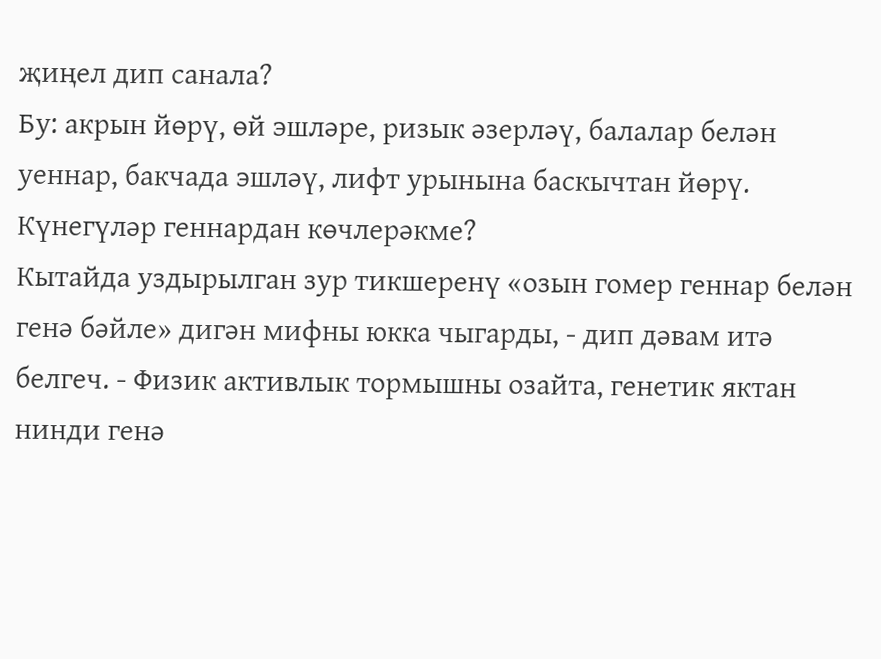җиңел дип санала?
Бу: акрын йөрү, өй эшләре, ризык әзерләү, балалар белән уеннар, бакчада эшләү, лифт урынына баскычтан йөрү.
Күнегүләр геннардан көчлерәкме?
Кытайда уздырылган зур тикшеренү «озын гомер геннар белән генә бәйле» дигән мифны юкка чыгарды, - дип дәвам итә белгеч. - Физик активлык тормышны озайта, генетик яктан нинди генә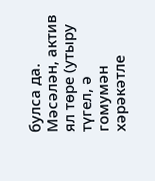булса да. Мәсәлән, актив ял төре (утыру түгел, ә гомумән хәрәкәтле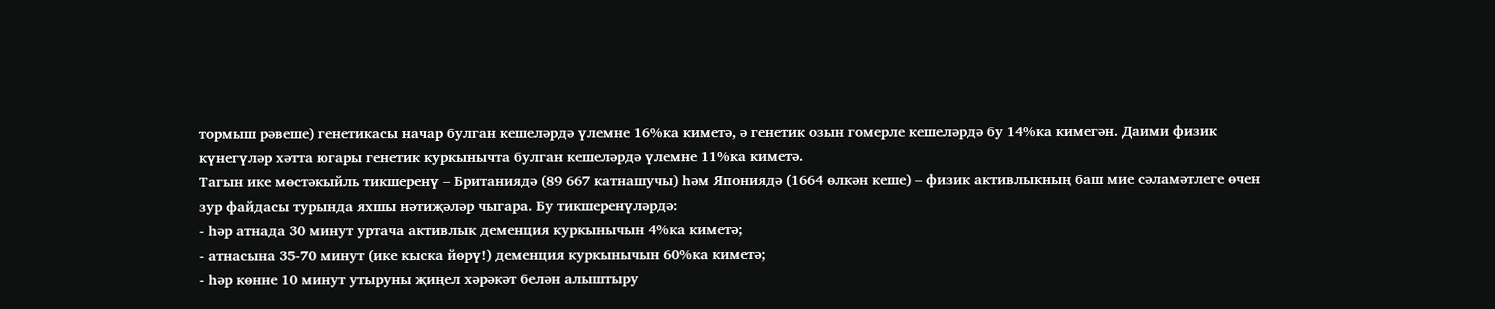тормыш рәвеше) генетикасы начар булган кешеләрдә үлемне 16%ка киметә, ә генетик озын гомерле кешеләрдә бу 14%ка кимегән. Даими физик күнегүләр хәтта югары генетик куркынычта булган кешеләрдә үлемне 11%ка киметә.
Тагын ике мөстәкыйль тикшеренү – Британиядә (89 667 катнашучы) һәм Япониядә (1664 өлкән кеше) – физик активлыкның баш мие сәламәтлеге өчен зур файдасы турында яхшы нәтиҗәләр чыгара. Бу тикшеренүләрдә:
- һәр атнада 30 минут уртача активлык деменция куркынычын 4%ка киметә;
- атнасына 35-70 минут (ике кыска йөрү!) деменция куркынычын 60%ка киметә;
- һәр көнне 10 минут утыруны җиңел хәрәкәт белән алыштыру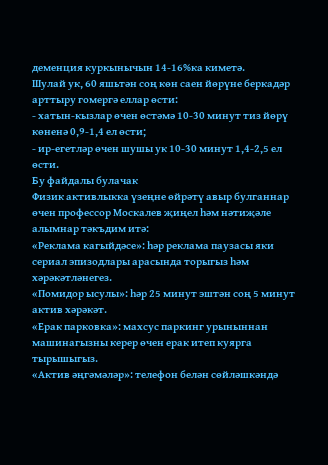деменция куркынычын 14-16%ка киметә.
Шулай ук, 60 яшьтән соң көн саен йөрүне беркадәр арттыру гомергә еллар өсти:
- хатын-кызлар өчен өстәмә 10-30 минут тиз йөрү көненә 0,9-1,4 ел өсти;
- ир-егетләр өчен шушы ук 10-30 минут 1,4-2,5 ел өсти.
Бу файдалы булачак
Физик активлыкка үзеңне өйрәтү авыр булганнар өчен профессор Москалев җиңел һәм нәтиҗәле алымнар тәкъдим итә:
«Реклама кагыйдәсе»: һәр реклама паузасы яки сериал эпизодлары арасында торыгыз һәм хәрәкәтләнегез.
«Помидор ысулы»: һәр 25 минут эштән соң 5 минут актив хәрәкәт.
«Ерак парковка»: махсус паркинг урыныннан машинагызны керер өчен ерак итеп куярга тырышыгыз.
«Актив әңгәмәләр»: телефон белән сөйләшкәндә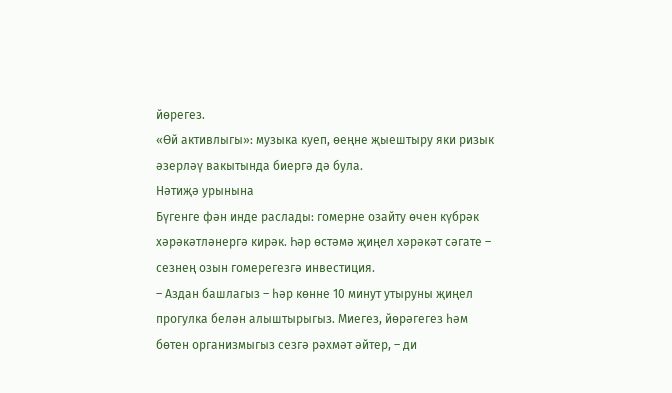йөрегез.
«Өй активлыгы»: музыка куеп, өеңне җыештыру яки ризык әзерләү вакытында биергә дә була.
Нәтиҗә урынына
Бүгенге фән инде раслады: гомерне озайту өчен күбрәк хәрәкәтләнергә кирәк. Һәр өстәмә җиңел хәрәкәт сәгате – сезнең озын гомерегезгә инвестиция.
– Аздан башлагыз – һәр көнне 10 минут утыруны җиңел прогулка белән алыштырыгыз. Миегез, йөрәгегез һәм бөтен организмыгыз сезгә рәхмәт әйтер, – ди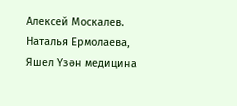Алексей Москалев.
Наталья Ермолаева,
Яшел Үзән медицина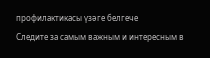профилактикасы үзәге белгече
Следите за самым важным и интересным в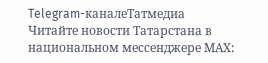Telegram-каналеТатмедиа
Читайте новости Татарстана в национальном мессенджере MАХ: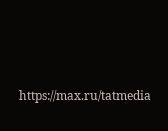https://max.ru/tatmedia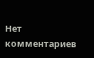Нет комментариев